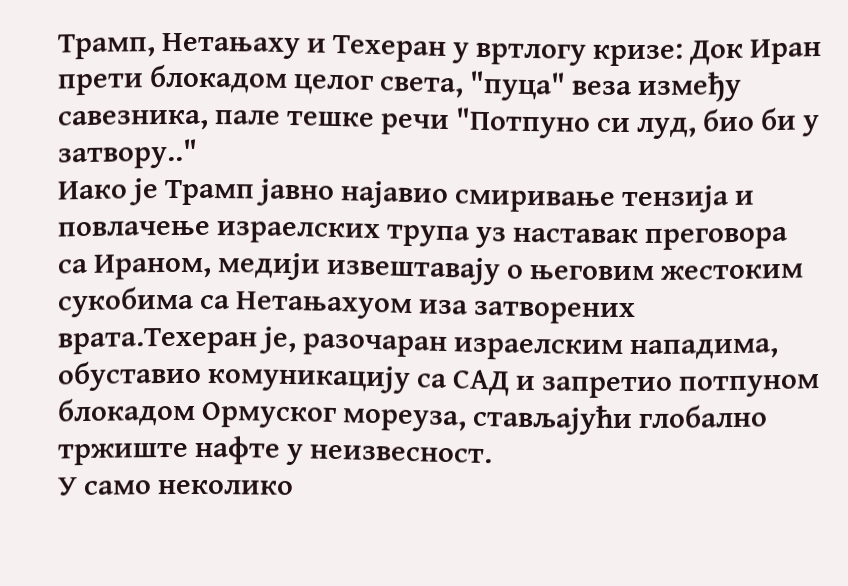Трамп, Нетањаху и Техеран у вртлогу кризе: Док Иран прети блокадом целог света, "пуца" веза између савезника, пале тешке речи "Потпуно си луд, био би у затвору.."
Иако је Трамп јавно најавио смиривање тензија и повлачење израелских трупа уз наставак преговора са Ираном, медији извештавају о његовим жестоким сукобима са Нетањахуом иза затворених врата.Техеран је, разочаран израелским нападима, обуставио комуникацију са САД и запретио потпуном блокадом Ормуског мореуза, стављајући глобално тржиште нафте у неизвесност.
У само неколико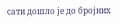сати дошло је до бројних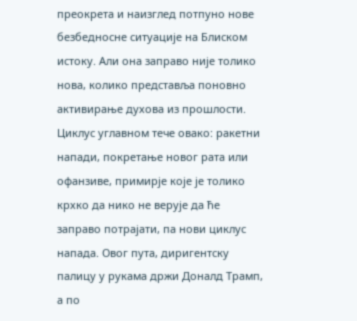преокрета и наизглед потпуно нове безбедносне ситуације на Блиском истоку. Али она заправо није толико нова, колико представља поновно активирање духова из прошлости. Циклус углавном тече овако: ракетни напади, покретање новог рата или офанзиве, примирје које је толико крхко да нико не верује да ће заправо потрајати, па нови циклус напада. Овог пута, диригентску палицу у рукама држи Доналд Трамп, а по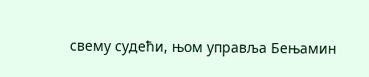свему судећи, њом управља Бењамин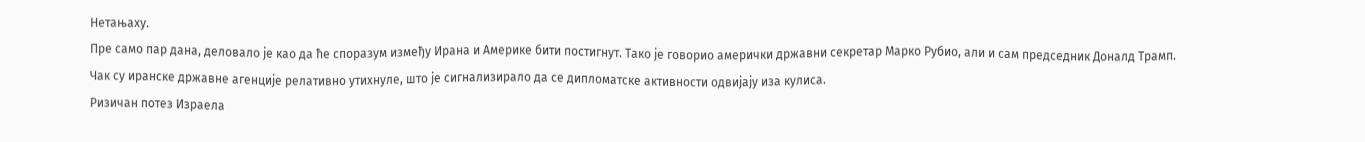Нетањаху.
Пре само пар дана, деловало је као да ће споразум између Ирана и Америке бити постигнут. Тако је говорио амерички државни секретар Марко Рубио, али и сам председник Доналд Трамп. Чак су иранске државне агенције релативно утихнуле, што је сигнализирало да се дипломатске активности одвијају иза кулиса.
Ризичан потез Израела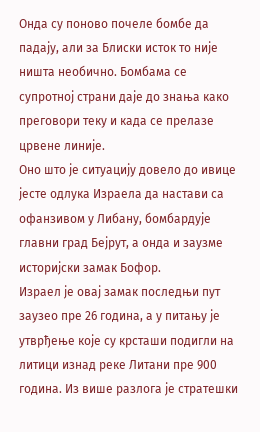Онда су поново почеле бомбе да падају, али за Блиски исток то није ништа необично. Бомбама се супротној страни даје до знања како преговори теку и када се прелазе црвене линије.
Оно што је ситуацију довело до ивице јесте одлука Израела да настави са офанзивом у Либану, бомбардује главни град Бејрут, а онда и заузме историјски замак Бофор.
Израел је овај замак последњи пут заузео пре 26 година, а у питању је утврђење које су крсташи подигли на литици изнад реке Литани пре 900 година. Из више разлога је стратешки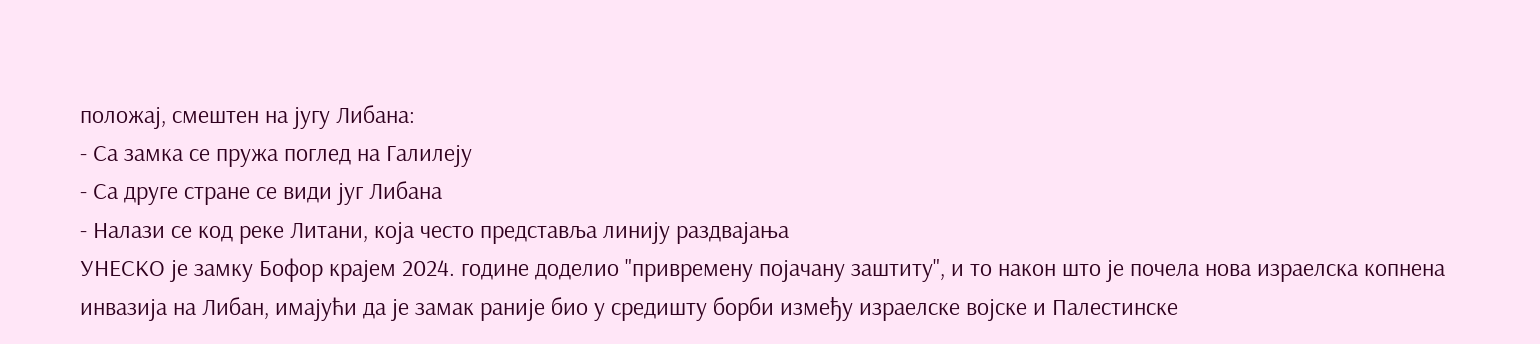положај, смештен на југу Либана:
- Са замка се пружа поглед на Галилеју
- Са друге стране се види југ Либана
- Налази се код реке Литани, која често представља линију раздвајања
УНЕСКО је замку Бофор крајем 2024. године доделио "привремену појачану заштиту", и то након што је почела нова израелска копнена инвазија на Либан, имајући да је замак раније био у средишту борби између израелске војске и Палестинске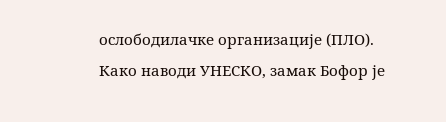ослободилачке организације (ПЛО).
Како наводи УНЕСКО, замак Бофор је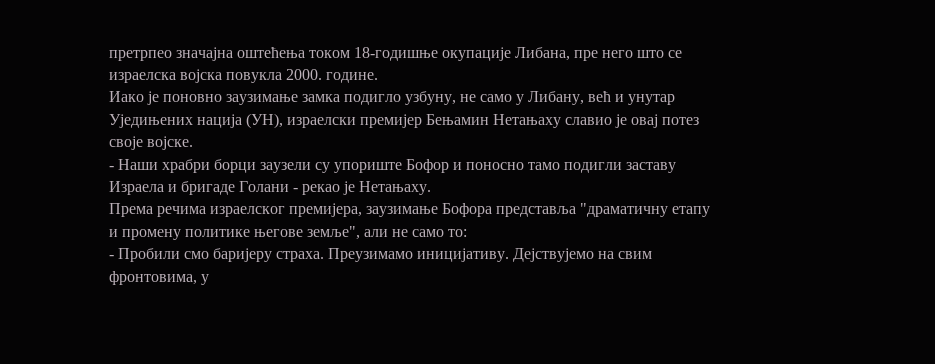претрпео значајна оштећења током 18-годишње окупације Либана, пре него што се израелска војска повукла 2000. године.
Иако је поновно заузимање замка подигло узбуну, не само у Либану, већ и унутар Уједињених нација (УН), израелски премијер Бењамин Нетањаху славио је овај потез своје војске.
- Наши храбри борци заузели су упориште Бофор и поносно тамо подигли заставу Израела и бригаде Голани - рекао је Нетањаху.
Према речима израелског премијера, заузимање Бофора представља "драматичну етапу и промену политике његове земље", али не само то:
- Пробили смо баријеру страха. Преузимамо иницијативу. Дејствујемо на свим фронтовима, у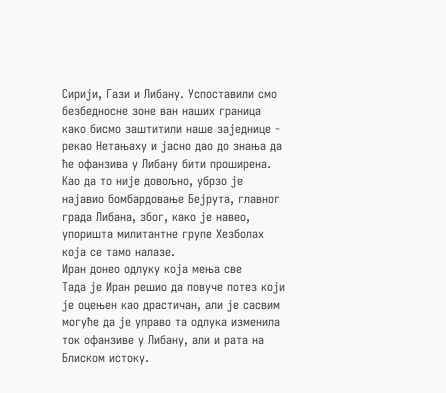Сирији, Гази и Либану. Успоставили смо безбедносне зоне ван наших граница како бисмо заштитили наше заједнице - рекао Нетањаху и јасно дао до знања да ће офанзива у Либану бити проширена.
Као да то није довољно, убрзо је најавио бомбардовање Бејрута, главног града Либана, због, како је навео, упоришта милитантне групе Хезболах која се тамо налазе.
Иран донео одлуку која мења све
Тада је Иран решио да повуче потез који је оцењен као драстичан, али је сасвим могуће да је управо та одлука изменила ток офанзиве у Либану, али и рата на Блиском истоку.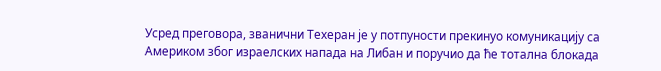Усред преговора, званични Техеран је у потпуности прекинуо комуникацију са Америком због израелских напада на Либан и поручио да ће тотална блокада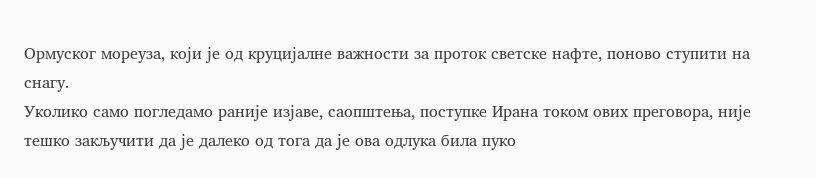Ормуског мореуза, који је од круцијалне важности за проток светске нафте, поново ступити на снагу.
Уколико само погледамо раније изјаве, саопштења, поступке Ирана током ових преговора, није тешко закључити да је далеко од тога да је ова одлука била пуко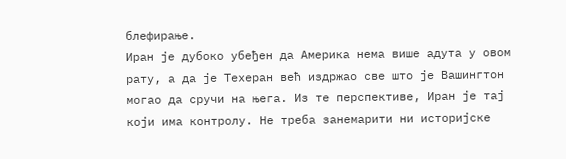блефирање.
Иран је дубоко убеђен да Америка нема више адута у овом рату, а да је Техеран већ издржао све што је Вашингтон могао да сручи на њега. Из те перспективе, Иран је тај који има контролу. Не треба занемарити ни историјске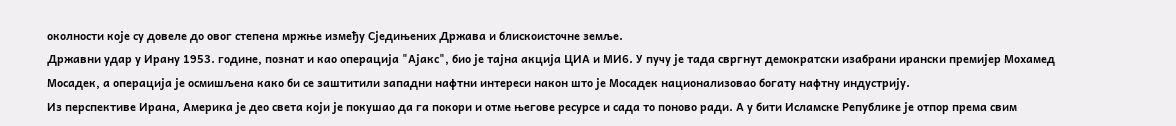околности које су довеле до овог степена мржње између Сједињених Држава и блискоисточне земље.
Државни удар у Ирану 1953. године, познат и као операција "Ајакс", био је тајна акција ЦИА и МИ6. У пучу је тада свргнут демократски изабрани ирански премијер Мохамед Мосадек, а операција је осмишљена како би се заштитили западни нафтни интереси након што је Мосадек национализовао богату нафтну индустрију.
Из перспективе Ирана, Америка је део света који је покушао да га покори и отме његове ресурсе и сада то поново ради. А у бити Исламске Републике је отпор према свим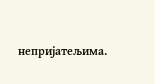непријатељима.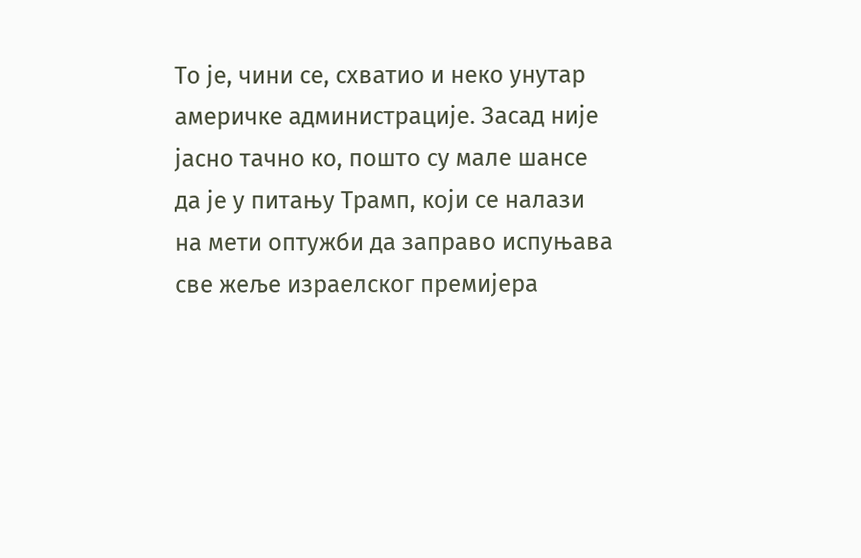То је, чини се, схватио и неко унутар америчке администрације. Засад није јасно тачно ко, пошто су мале шансе да је у питању Трамп, који се налази на мети оптужби да заправо испуњава све жеље израелског премијера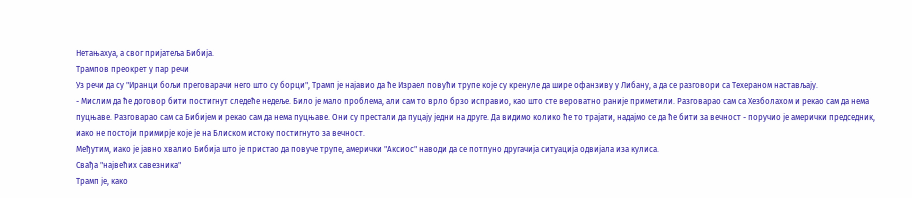Нетањахуа, а свог пријатеља Бибија.
Трампов преокрет у пар речи
Уз речи да су "Иранци бољи преговарачи него што су борци", Трамп је најавио да ће Израел повући трупе које су кренуле да шире офанзиву у Либану, а да се разговори са Техераном настављају.
- Мислим да ће договор бити постигнут следеће недеље. Било је мало проблема, али сам то врло брзо исправио, као што сте вероватно раније приметили. Разговарао сам са Хезболахом и рекао сам да нема пуцњаве. Разговарао сам са Бибијем и рекао сам да нема пуцњаве. Они су престали да пуцају једни на друге. Да видимо колико ће то трајати, надајмо се да ће бити за вечност - поручио је амерички председник, иако не постоји примирје које је на Блиском истоку постигнуто за вечност.
Међутим, иако је јавно хвалио Бибија што је пристао да повуче трупе, амерички "Аксиос" наводи да се потпуно другачија ситуација одвијала иза кулиса.
Свађа "највећих савезника"
Трамп је, како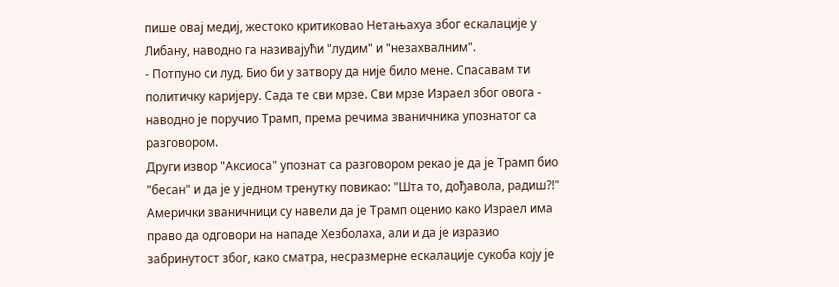пише овај медиј, жестоко критиковао Нетањахуа због ескалације у Либану, наводно га називајући "лудим" и "незахвалним".
- Потпуно си луд. Био би у затвору да није било мене. Спасавам ти политичку каријеру. Сада те сви мрзе. Сви мрзе Израел због овога - наводно је поручио Трамп, према речима званичника упознатог са разговором.
Други извор "Аксиоса" упознат са разговором рекао је да је Трамп био "бесан" и да је у једном тренутку повикао: "Шта то, дођавола, радиш?!"
Амерички званичници су навели да је Трамп оценио како Израел има право да одговори на нападе Хезболаха, али и да је изразио забринутост због, како сматра, несразмерне ескалације сукоба коју је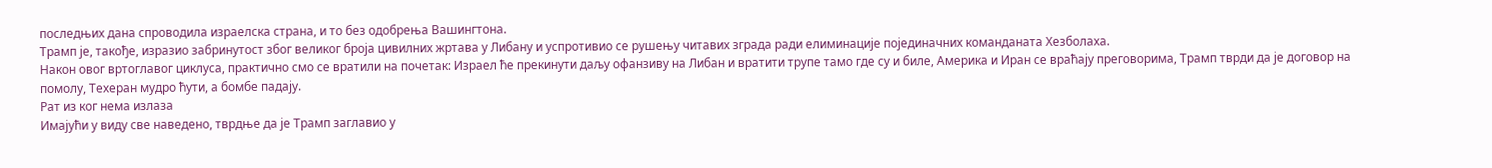последњих дана спроводила израелска страна, и то без одобрења Вашингтона.
Трамп је, такође, изразио забринутост због великог броја цивилних жртава у Либану и успротивио се рушењу читавих зграда ради елиминације појединачних команданата Хезболаха.
Након овог вртоглавог циклуса, практично смо се вратили на почетак: Израел ће прекинути даљу офанзиву на Либан и вратити трупе тамо где су и биле, Америка и Иран се враћају преговорима, Трамп тврди да је договор на помолу, Техеран мудро ћути, а бомбе падају.
Рат из ког нема излаза
Имајући у виду све наведено, тврдње да је Трамп заглавио у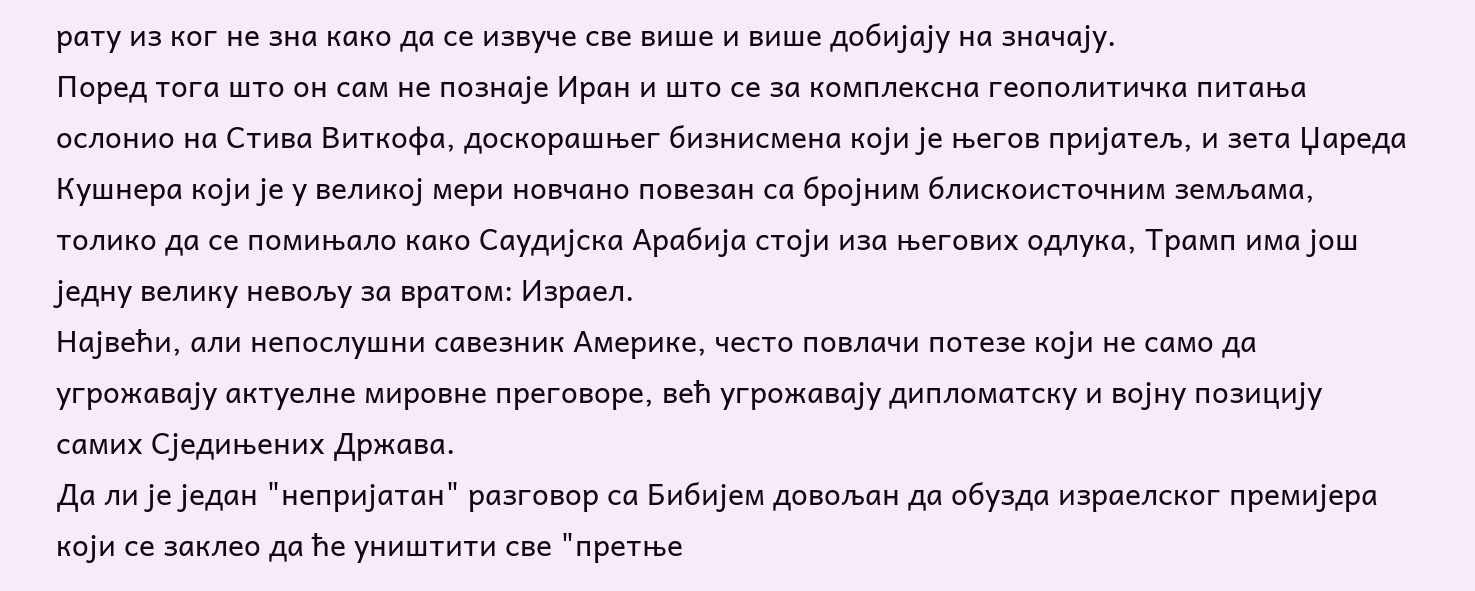рату из ког не зна како да се извуче све више и више добијају на значају.
Поред тога што он сам не познаје Иран и што се за комплексна геополитичка питања ослонио на Стива Виткофа, доскорашњег бизнисмена који је његов пријатељ, и зета Џареда Кушнера који је у великој мери новчано повезан са бројним блискоисточним земљама, толико да се помињало како Саудијска Арабија стоји иза његових одлука, Трамп има још једну велику невољу за вратом: Израел.
Највећи, али непослушни савезник Америке, често повлачи потезе који не само да угрожавају актуелне мировне преговоре, већ угрожавају дипломатску и војну позицију самих Сједињених Држава.
Да ли је један "непријатан" разговор са Бибијем довољан да обузда израелског премијера који се заклео да ће уништити све "претње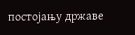постојању државе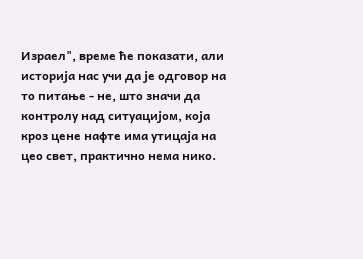Израел", време ће показати, али историја нас учи да је одговор на то питање - не, што значи да контролу над ситуацијом, која кроз цене нафте има утицаја на цео свет, практично нема нико.